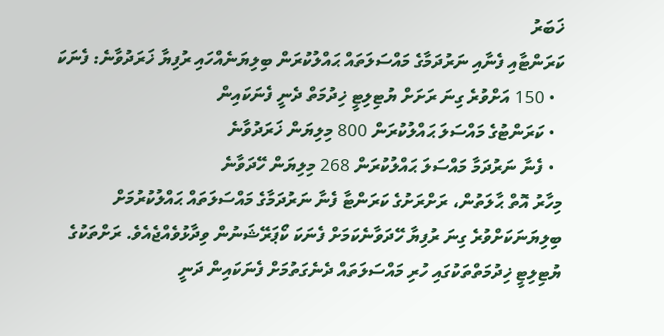ޚަބަރު
ކަރަންޓާއި ފެނާއި ނަރުދަމާގެ މައްސަލަތައް ޙައްލުކުރަން ބިލިޔަނެއްހައި ރުފިޔާ ޚަރަދުވާނެ: ފެނަކަ
  • 150 އަށްވުރެ ގިނަ ރަށަށް ޔުޓިލިޓީ ޚިދުމަތް ދެނީ ފެނަކައިން
  • ކަރަންޓުގެ މައްސަލަ ޙައްލުކުރަން 800 މިލިޔަން ޚަރަދުވާނެ
  • ފެނާ ނަރުދަމާ މައްސަލަ ޙައްލުކުރަން 268 މިލިޔަން ހޭދަވާނެ
މިހާރު އޮތް ޙާލަތުން، ރަށްރަށުގެ ކަރަންޓާ ފެނާ ނަރުދަމާގެ މައްސަލަތައް ޙައްލުކުރުމަށް ބިލިޔަނަކަށްވުރެ ގިނަ ރުފިޔާ ހޭދަވާނެކަމަށް ފެނަކަ ކޯޕަރޭޝަނުން ވިދާޅުވެއްޖެއެވެ. ރަށްތަކުގެ ޔުޓިލިޓީ ޚިދުމަތްތަކުގައި ހުރި މައްސަލަތައް ދެނެގަތުމަށް ފެނަކައިން ދަނީ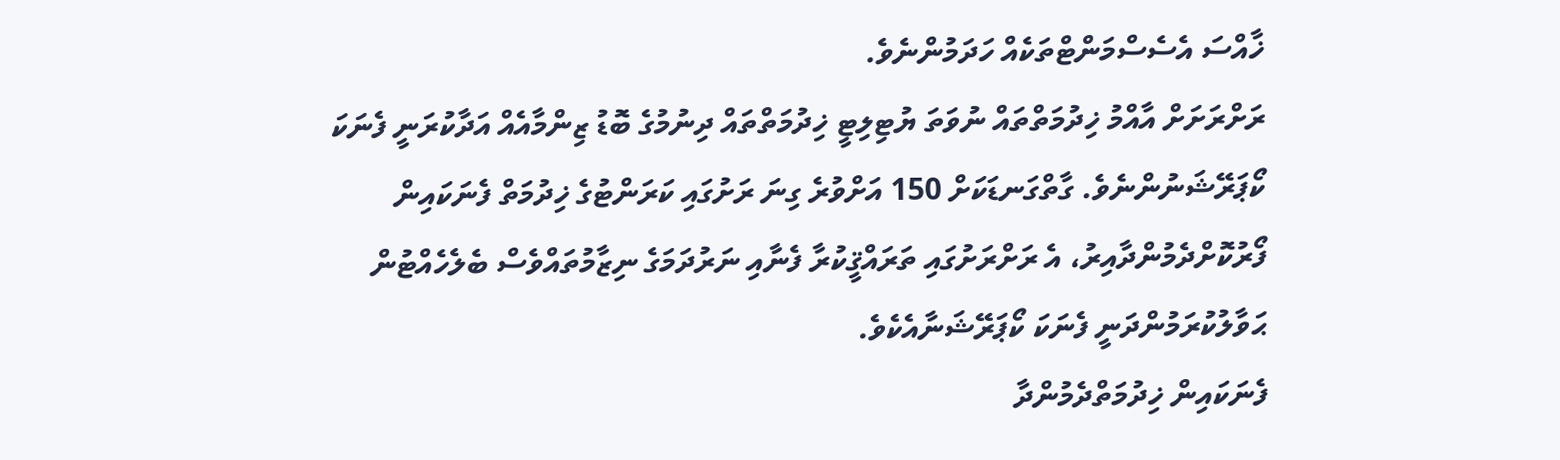ޚާއްސަ އެސެސްމަންޓްތަކެއް ހަދަމުންނެވެ.
ރަށްރަށަށް އާއްމު ޚިދުމަތްތައް ނުވަތަ ޔުޓިލިޓީ ޚިދުމަތްތައް ދިނުމުގެ ބޮޑު ޒިންމާއެއް އަދާކުރަނީ ފެނަކަ ކޯޕަރޭޝަނުންނެވެ. ގާތްގަނޑަކަށް 150 އަށްވުރެ ގިނަ ރަށުގައި ކަރަންޓުގެ ޚިދުމަތް ފެނަކައިން ފޯރުކޮށްދެމުންދާއިރު، އެ ރަށްރަށުގައި ތަރައްޤީކުރާ ފެނާއި ނަރުދަމަގެ ނިޒާމުތައްވެސް ބެލެހެއްޓުން ޙަވާލުކުރަމުންދަނީ ފެނަކަ ކޯޕަރޭޝަނާއެކެވެ.
ފެނަކައިން ޚިދުމަތްދެމުންދާ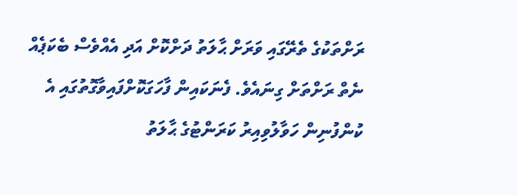ރަށްތަކުގެ ތެރޭގައި ވަރަށް ޙާލަތު ދަށްކޮށް އަދި އެއްވެސް ބެކަޕެއް ނެތް ރަށްތަށް ގިނައެވެ. ފެނަކައިން ފާހަގަކޮށްފައިވާގޮތުގައި އެ ކުންފުނިން ހަވާލުވިއިރު ކަރަންޓުގެ ޙާލަތު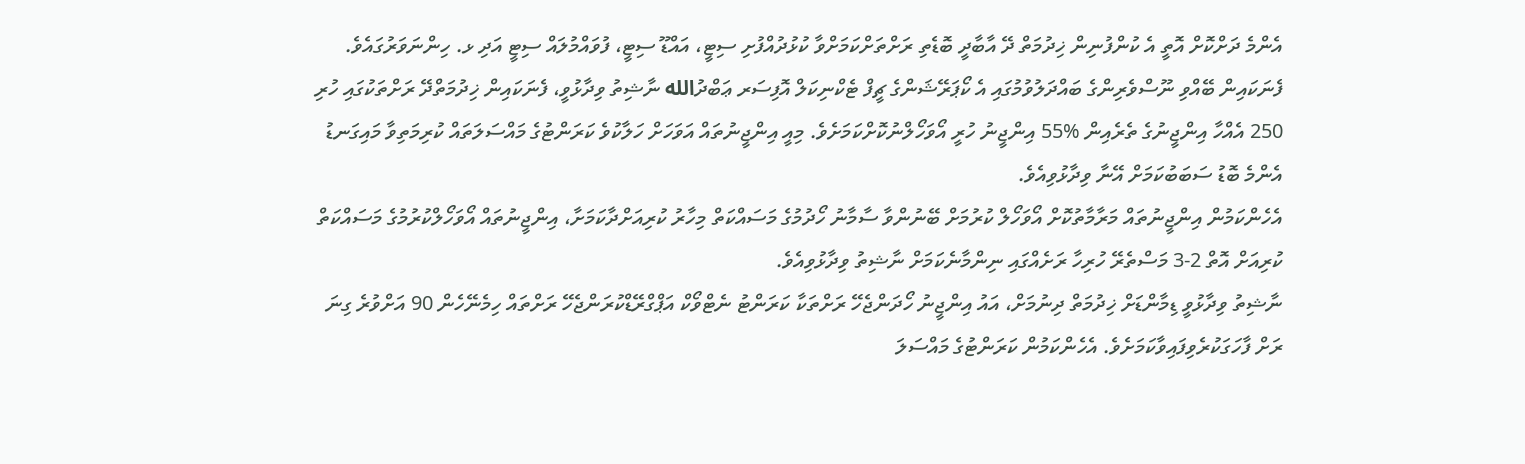އެންމެ ދަށްކޮށް އޮތީ އެ ކުންފުނިން ޚިދުމަތް ދޭ އާބާދީ ބޮޑެތި ރަށްތަށްކަމަށްވާ ކުޅުދުއްފުށި ސިޓީ، އައްޑޫ ސިޓީ، ފުވައްމުލައް ސިޓީ އަދި ޅ. ހިންނަވަރުގައެވެ.
ފެނަކައިން ބޭއްވި ނޫސްވެރިންގެ ބައްދަލުވުމުގައި އެ ކޯޕަރޭޝަންގެ ޗީފް ޓެކްނިކަލް އޮފިސަރ ޢަބްދުالله ނާޝިތު ވިދާޅުވީ، ފެނަކައިން ޚިދުމަތްދޭ ރަށްތަކުގައި ހުރި 250 އެއްހާ އިންޖީނުގެ ތެރެއިން %55 އިންޖީނު ހުރީ އޯވަހޯލްނުކޮށްކަމަށެވެ. މިއީ އިންޖީނުތައް އަވަހަށް ހަލާކުވެ ކަރަންޓުގެ މައްސަލަތައް ކުރިމަތިވާ މައިގަނޑު އެންމެ ބޮޑު ސަބަބުކަމަށް އޭނާ ވިދާޅުވިއެވެ.
އެހެންކަމުން އިންޖީނުތައް މަރާމާތުކޮށް އޯވަހޯލް ކުރުމަށް ބޭނުންވާ ސާމާނު ހޯދުމުގެ މަސައްކަތް މިހާރު ކުރިއަށްދާކަމަށާ، އިންޖީނުތައް އޯވަހޯލްކުރުމުގެ މަސައްކަތް ކުރިއަށް އޮތް 2-3 މަސްތެރޭ ހުރިހާ ރަށެއްގައި ނިންމާނެކަމަށް ނާޝިތު ވިދާޅުވިއެވެ.
ނާޝިތު ވިދާޅުވީ ޑިމާންޑަށް ޚިދުމަތް ދިނުމަށް، އައު އިންޖީނު ހޯދަންޖެހޭ ރަށްތަކާ ކަރަންޓު ނެޓްވޯކް އަޕްގްރޭޑްކުރަންޖެހޭ ރަށްތައް ހިމެނޭހެން 90 އަށްވުރެ ގިނަ ރަށް ފާހަގަކުރެވިފައިވާކަމަށެވެ. އެހެންކަމުން ކަރަންޓުގެ މައްސަލަ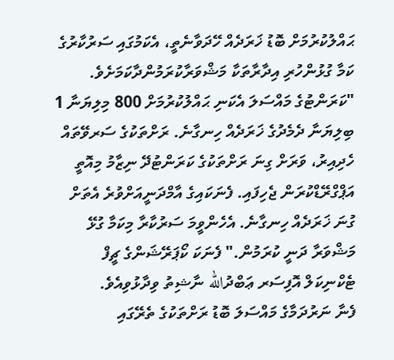ޙައްލުކުރުމަށް ބޮޑު ޚަރަދެއް ހޭދަވާނެތީ، އެކަމުގައި ސަރުކާރުގެ ކަމާ ގުޅުންހުރި އިދާރާތަކާ މަޝްވަރާކުރަމުންދާކަމަށެވެ.
"ކަރަންޓުގެ މައްސަލަ އެކަނި ޙައްލުކުރުމަށް 800 މިލިޔަނާ 1 ބިލިޔަނާ ދެމެދުގެ ޚަރަދެއް ހިނގާނެ. ރަށްތަކުގެ ސަރވޭތައް ހެދިއިރު، ވަރަށް ގިނަ ރަށްތަކުގެ ކަރަންޓުދޭ ނިޒާމު މިއޮތީ އަޕްގްރޭޑްކުރަން ޖެހިފައި. ފެނަކައިގެ އާމްދަނީއަށްވުރެ އެތަށް ގުނަ ޚަރަދެއް ހިނގާނެ. އެހެންވީމަ ސަރުކާރާ މިކަމާ ގުޅޭ މަޝްވަރާ ދަނީ ކުރަމުން." ފެނަކަ ކޯޕަރޭޝަންގެ ޗީފް ޓެކްނިކަލް އޮފިސަރ ޢަބްދުالله ނާޝިތު ވިދާޅުވިއެވެ.
ފެނާ ނަރުދަމާގެ މައްސަލަ ބޮޑު ރަށްތަކުގެ ތެރޭގައި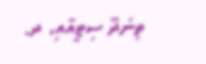ތިނަދޫ ސިޓީއާއި، ދ.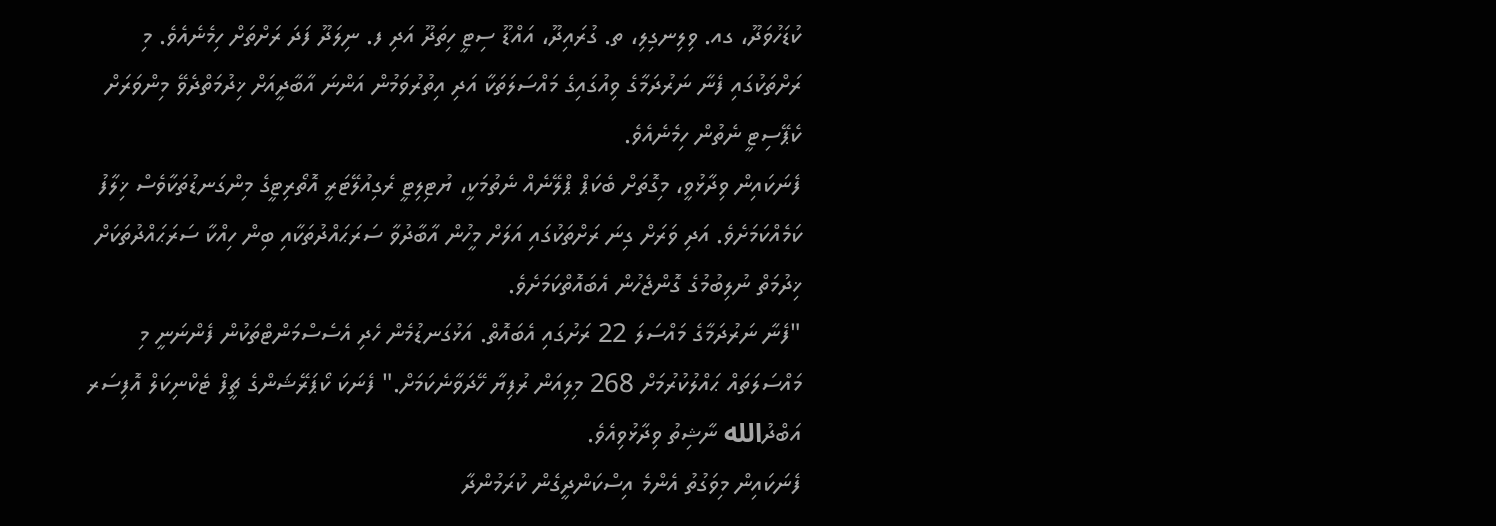ކުޑަހުވަދޫ، ގއ. ވިލިނގިލި، ތ. ގުރައިދޫ، އައްޑޫ ސިޓީ ހިތަދޫ އަދި ފ. ނިލަދޫ ފަދަ ރަށްތަށް ހިމެނެއެވެ. މި ރަށްތަކުގައި ފެނާ ނަރުދަމާގެ ވިއުގައިގެ މައްސަލަތަކާ އަދި އިތުރުވަމުން އަންނަ އާބާދީއަށް ޚިދުމަތްދެވޭ މިންވަރަށް ކެޕޭސިޓީ ނެތުން ހިމެނެއެވެ.
ފެނަކައިން ވިދާޅުވީ، މިގޮތަށް ބެކަޕް ޕްލޭނެއް ނެތުމަކީ، ޔުޓިލިޓީ ރެގިއުލޭޓަރީ އޮތޯރިޓީގެ މިންގަނޑުތަކާވެސް ޚިލާފު ކަމެއްކަމަށެވެ. އަދި ވަރަށް ގިނަ ރަށްތަކުގައި އަލަށް މީހުން އާބާދުވާ ސަރަޙައްދުތަކާއި ބިން ހިއްކާ ސަރަޙައްދުތަކަށް ޚިދުމަތް ނުލިބުމުގެ ގޮންޖެހުން އެބައޮތްކަމަށެވެ.
"ފެނާ ނަރުދަމާގެ މައްސަލަ 22 ރަށުގައި އެބައޮތް. އަޅުގަނޑުމެން ހެދި އެސެސްމަންޓްތަކުން ފެންނަނީ މި މައްސަލަތައް ޙައްލުކުރުމަށް 268 މިލިއަން ރުފިޔާ ހޭދަވާނެކަމަށް." ފެނަކަ ކޯޕަރޭޝަންގެ ޗީފް ޓެކްނިކަލް އޮފިސަރ އަބްދުالله ނާޝިތު ވިދާޅުވިއެވެ.
ފެނަކައިން މިވަގުތު އެންމެ އިސްކަންދީގެން ކުރަމުންދާ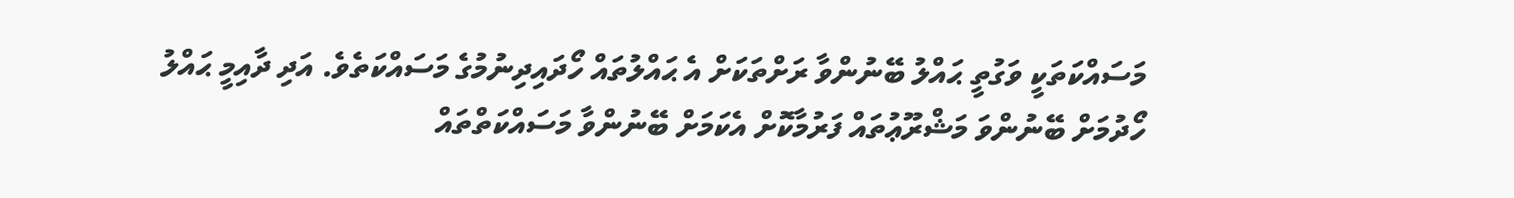މަސައްކަތަކީ ވަގުތީ ޙައްލު ބޭނުންވާ ރަށްތަކަށް އެ ޙައްލުތައް ހޯދައިދިނުމުގެ މަސައްކަތެވެ. އަދި ދާއިމީ ޙައްލު ހޯދުމަށް ބޭނުންވަ މަޝްރޫޢުތައް ފަރުމާކޮށް އެކަމަށް ބޭނުންވާ މަސައްކަތްތައް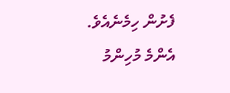ފެށުން ހިމެނެއެވެ.
އެންމެ މުހިންމު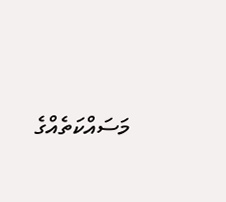މަސައްކަތެއްގެ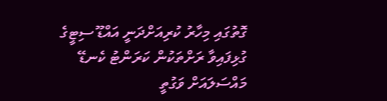ގޮތުގައި މިހާރު ކުރިއަށްދަނީ އައްޑޫ ސިޓީގެ ގުޅިފައިވާ ރަށްތަކުން ކަރަންޓު ކެނޑޭ މައްސަލައަށް ވަގުތީ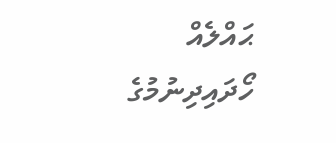ޙައްލެއް ހޯދައިދިނުމުގެ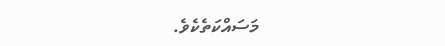މަސައްކަތެކެވެ.